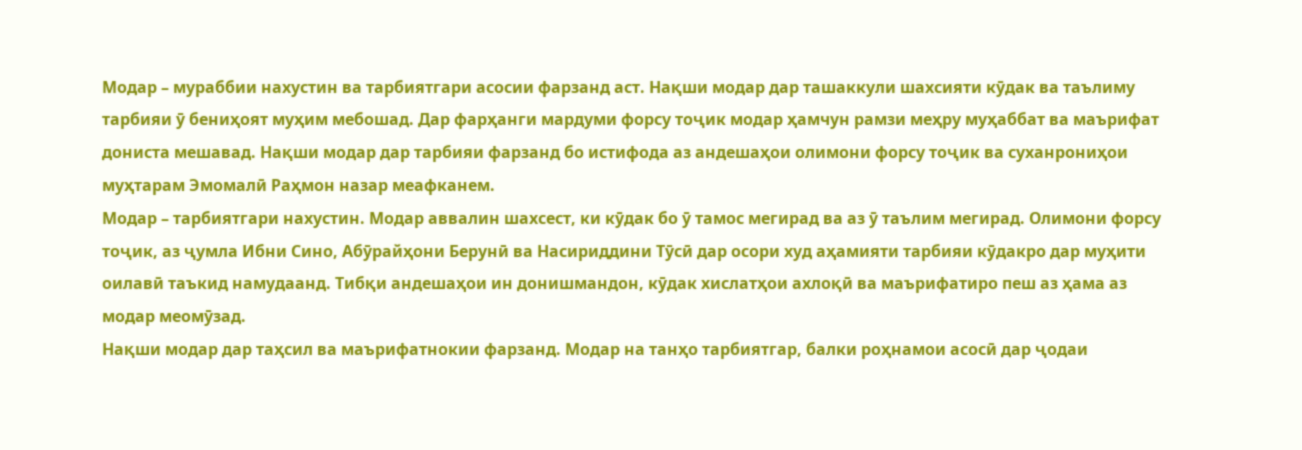Модар – мураббии нахустин ва тарбиятгари асосии фарзанд аст. Нақши модар дар ташаккули шахсияти кӯдак ва таълиму тарбияи ӯ бениҳоят муҳим мебошад. Дар фарҳанги мардуми форсу тоҷик модар ҳамчун рамзи меҳру муҳаббат ва маърифат дониста мешавад. Нақши модар дар тарбияи фарзанд бо истифода аз андешаҳои олимони форсу тоҷик ва суханрониҳои муҳтарам Эмомалӣ Раҳмон назар меафканем.
Модар – тарбиятгари нахустин. Модар аввалин шахсест, ки кӯдак бо ӯ тамос мегирад ва аз ӯ таълим мегирад. Олимони форсу тоҷик, аз ҷумла Ибни Сино, Абӯрайҳони Берунӣ ва Насириддини Тӯсӣ дар осори худ аҳамияти тарбияи кӯдакро дар муҳити оилавӣ таъкид намудаанд. Тибқи андешаҳои ин донишмандон, кӯдак хислатҳои ахлоқӣ ва маърифатиро пеш аз ҳама аз модар меомӯзад.
Нақши модар дар таҳсил ва маърифатнокии фарзанд. Модар на танҳо тарбиятгар, балки роҳнамои асосӣ дар ҷодаи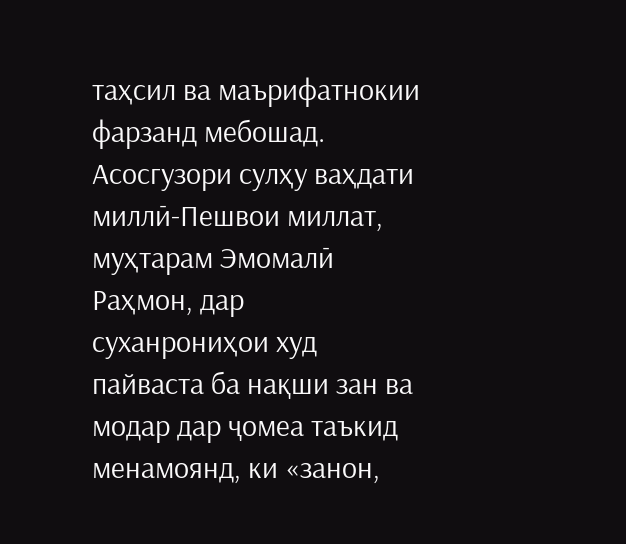таҳсил ва маърифатнокии фарзанд мебошад. Асосгузори сулҳу ваҳдати миллӣ-Пешвои миллат, муҳтарам Эмомалӣ Раҳмон, дар суханрониҳои худ пайваста ба нақши зан ва модар дар ҷомеа таъкид менамоянд, ки «занон,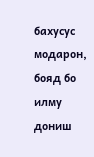бахусус модарон, бояд бо илму дониш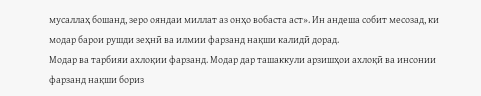мусаллаҳ бошанд, зеро ояндаи миллат аз онҳо вобаста аст». Ин андеша собит месозад, ки модар барои рушди зеҳнӣ ва илмии фарзанд нақши калидӣ дорад.
Модар ва тарбияи ахлоқии фарзанд. Модар дар ташаккули арзишҳои ахлоқӣ ва инсонии фарзанд нақши бориз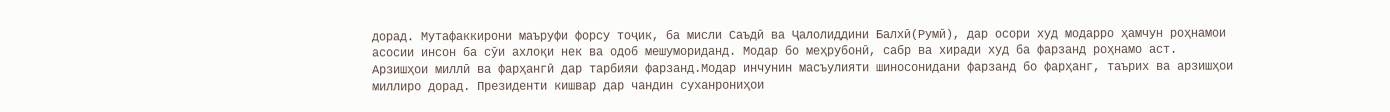дорад. Мутафаккирони маъруфи форсу тоҷик, ба мисли Саъдӣ ва Ҷалолиддини Балхӣ(Румӣ), дар осори худ модарро ҳамчун роҳнамои асосии инсон ба сӯи ахлоқи нек ва одоб мешумориданд. Модар бо меҳрубонӣ, сабр ва хиради худ ба фарзанд роҳнамо аст.
Арзишҳои миллӣ ва фарҳангӣ дар тарбияи фарзанд.Модар инчунин масъулияти шиносонидани фарзанд бо фарҳанг, таърих ва арзишҳои миллиро дорад. Президенти кишвар дар чандин суханрониҳои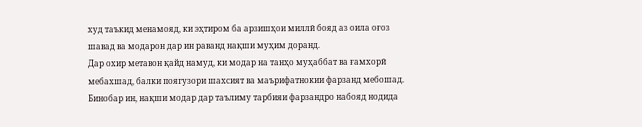худ таъкид менамояд, ки эҳтиром ба арзишҳои миллӣ бояд аз оила оғоз шавад ва модарон дар ин раванд нақши муҳим доранд.
Дар охир метавон қайд намуд, ки модар на танҳо муҳаббат ва ғамхорӣ мебахшад, балки поягузори шахсият ва маърифатнокии фарзанд мебошад. Бинобар ин, нақши модар дар таълиму тарбияи фарзандро набояд нодида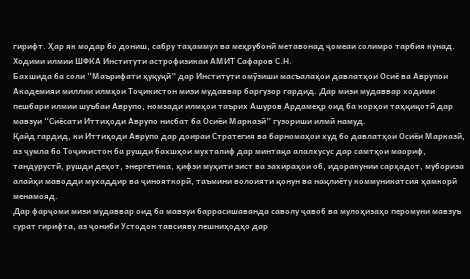гирифт. Ҳар як модар бо дониш, сабру таҳаммул ва меҳрубонӣ метавонад ҷомеаи солимро тарбия кунад.
Ходими илмии ШФКА Институти астрофизикаи АМИТ Сафаров С.Н.
Бахшида ба соли “Маърифати ҳуқуқӣ” дар Институти омӯзиши масъалаҳои давлатҳои Осиё ва Аврупои Академияи миллии илмҳои Тоҷикистон мизи мудаввар баргузор гардид. Дар мизи мудаввар ходими пешбари илмии шуъбаи Аврупо, номзади илмҳои таърих Ашуров Ардамеҳр оид ба корҳои таҳқиқотӣ дар мавзуи “Сиёсати Иттиҳоди Аврупо нисбат ба Осиёи Марказӣ” гузориши илмӣ намуд.
Қайд гардид, ки Иттиҳоди Аврупо дар доираи Стратегия ва барномаҳои худ бо давлатҳои Осиёи Марказӣ, аз ҷумла бо Тоҷикистон ба рушди бахшҳои мухталиф дар минтақа алалхусус дар самтҳои маориф, тандурустӣ, рушди деҳот, энергетика, ҳифзи муҳити зист ва захираҳои об, идоракунии сарҳадот, мубориза алайҳи маводди мухаддир ва ҷинояткорӣ, таъмини волоияти қонун ва нақлиёту коммуникатсия ҳамкорӣ менамояд.
Дар фарҷоми мизи мудаввар оид ба мавзуи баррасишаванда саволу ҷавоб ва мулоҳизаҳо перомуни мавзуъ сурат гирифта, аз ҷониби Устодон тавсияву пешниҳодҳо дар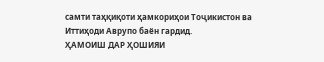самти таҳқиқоти ҳамкориҳои Тоҷикистон ва Иттиҳоди Аврупо баён гардид.
ҲАМОИШ ДАР ҲОШИЯИ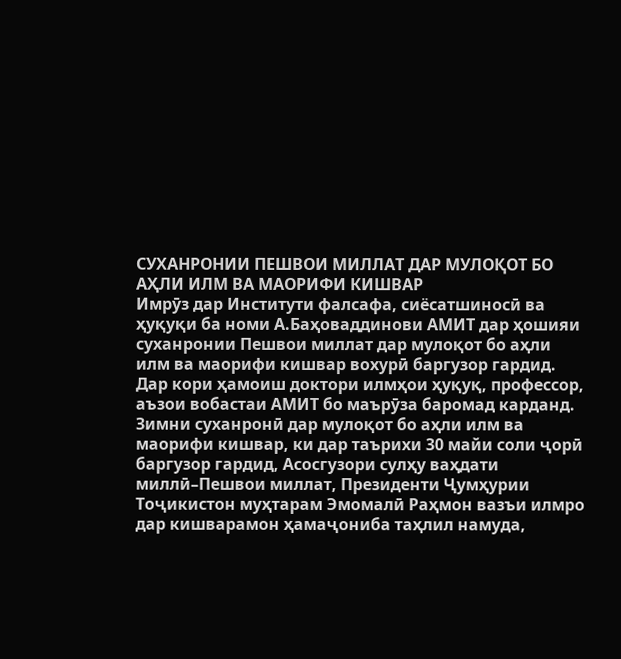СУХАНРОНИИ ПЕШВОИ МИЛЛАТ ДАР МУЛОҚОТ БО АҲЛИ ИЛМ ВА МАОРИФИ КИШВАР
Имрӯз дар Институти фалсафа, сиёсатшиносӣ ва ҳуқуқи ба номи А.Баҳоваддинови АМИТ дар ҳошияи суханронии Пешвои миллат дар мулоқот бо аҳли илм ва маорифи кишвар вохурӣ баргузор гардид. Дар кори ҳамоиш доктори илмҳои ҳуқуқ, профессор, аъзои вобастаи АМИТ бо маърӯза баромад карданд.
Зимни суханронӣ дар мулоқот бо аҳли илм ва маорифи кишвар, ки дар таърихи 30 майи соли ҷорӣ баргузор гардид, Асосгузори сулҳу ваҳдати миллӣ–Пешвои миллат, Президенти Ҷумҳурии Тоҷикистон муҳтарам Эмомалӣ Раҳмон вазъи илмро дар кишварамон ҳамаҷониба таҳлил намуда,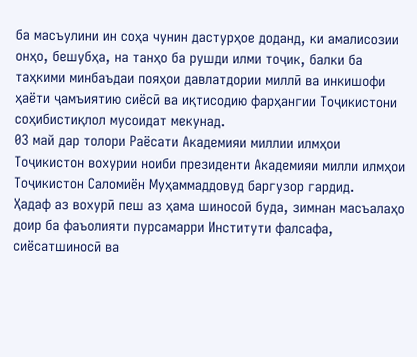ба масъулини ин соҳа чунин дастурҳое доданд, ки амалисозии онҳо, бешубҳа, на танҳо ба рушди илми тоҷик, балки ба таҳкими минбаъдаи пояҳои давлатдории миллӣ ва инкишофи ҳаёти ҷамъиятию сиёсӣ ва иқтисодию фарҳангии Тоҷикистони соҳибистиқлол мусоидат мекунад.
03 май дар толори Раёсати Академияи миллии илмҳои Тоҷикистон вохурии ноиби президенти Академияи милли илмҳои Тоҷикистон Саломиён Муҳаммаддовуд баргузор гардид.
Ҳадаф аз вохурӣ пеш аз ҳама шиносоӣ буда, зимнан масъалаҳо доир ба фаъолияти пурсамарри Институти фалсафа, сиёсатшиносӣ ва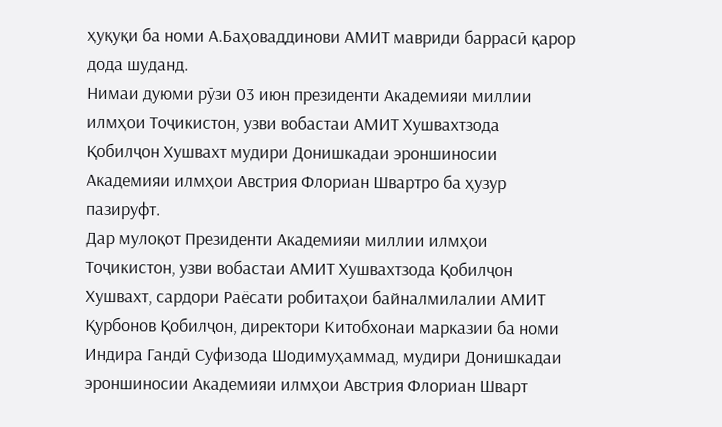ҳуқуқи ба номи А.Баҳоваддинови АМИТ мавриди баррасӣ қарор дода шуданд.
Нимаи дуюми рӯзи 03 июн президенти Академияи миллии илмҳои Тоҷикистон, узви вобастаи АМИТ Хушвахтзода Қобилҷон Хушвахт мудири Донишкадаи эроншиносии Академияи илмҳои Австрия Флориан Швартро ба ҳузур пазируфт.
Дар мулоқот Президенти Академияи миллии илмҳои Тоҷикистон, узви вобастаи АМИТ Хушвахтзода Қобилҷон Хушвахт, сардори Раёсати робитаҳои байналмилалии АМИТ Қурбонов Қобилҷон, директори Китобхонаи марказии ба номи Индира Гандӣ Суфизода Шодимуҳаммад, мудири Донишкадаи эроншиносии Академияи илмҳои Австрия Флориан Шварт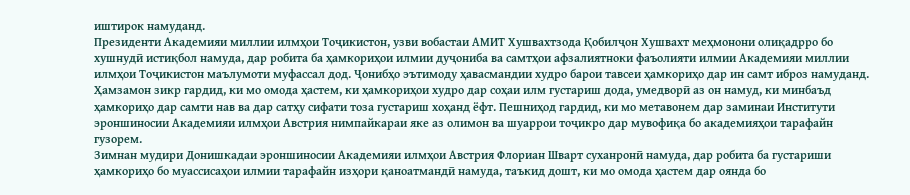иштирок намуданд.
Президенти Академияи миллии илмҳои Тоҷикистон, узви вобастаи АМИТ Хушвахтзода Қобилҷон Хушвахт меҳмонони олиқадрро бо хушнудӣ истиқбол намуда, дар робита ба ҳамкориҳои илмии дуҷониба ва самтҳои афзалиятноки фаъолияти илмии Академияи миллии илмҳои Тоҷикистон маълумоти муфассал дод. Ҷонибҳо эътимоду ҳавасмандии худро барои тавсеи ҳамкориҳо дар ин самт иброз намуданд.
Ҳамзамон зикр гардид, ки мо омода ҳастем, ки ҳамкориҳои худро дар соҳаи илм густариш дода, умедворӣ аз он намуд, ки минбаъд ҳамкориҳо дар самти нав ва дар сатҳу сифати тоза густариш хоҳанд ёфт. Пешниҳод гардид, ки мо метавонем дар заминаи Институти эроншиносии Академияи илмҳои Австрия нимпайкараи яке аз олимон ва шуаррои тоҷикро дар мувофиқа бо академияҳои тарафайн гузорем.
Зимнан мудири Донишкадаи эроншиносии Академияи илмҳои Австрия Флориан Шварт суханронӣ намуда, дар робита ба густариши ҳамкориҳо бо муассисаҳои илмии тарафайн изҳори қаноатмандӣ намуда, таъкид дошт, ки мо омода ҳастем дар оянда бо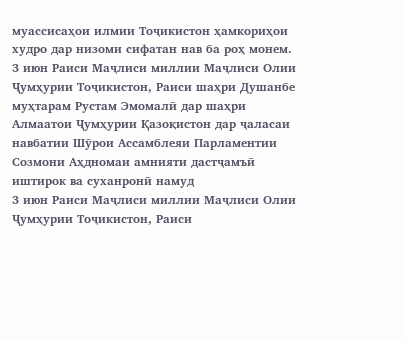муассисаҳои илмии Тоҷикистон ҳамкориҳои худро дар низоми сифатан нав ба роҳ монем.
3 июн Раиси Маҷлиси миллии Маҷлиси Олии Ҷумҳурии Тоҷикистон, Раиси шаҳри Душанбе муҳтарам Рустам Эмомалӣ дар шаҳри Алмаатои Ҷумҳурии Қазоқистон дар ҷаласаи навбатии Шӯрои Ассамблеяи Парламентии Созмони Аҳдномаи амнияти дастҷамъӣ иштирок ва суханронӣ намуд
3 июн Раиси Маҷлиси миллии Маҷлиси Олии Ҷумҳурии Тоҷикистон, Раиси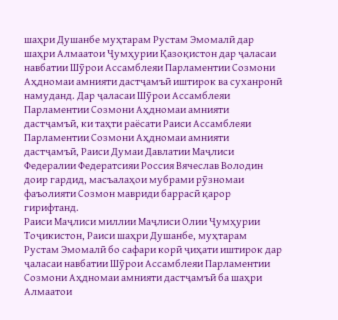шаҳри Душанбе муҳтарам Рустам Эмомалӣ дар шаҳри Алмаатои Ҷумҳурии Қазоқистон дар ҷаласаи навбатии Шӯрои Ассамблеяи Парламентии Созмони Аҳдномаи амнияти дастҷамъӣ иштирок ва суханронӣ намуданд. Дар ҷаласаи Шӯрои Ассамблеяи Парламентии Созмони Аҳдномаи амнияти дастҷамъӣ, ки таҳти раёсати Раиси Ассамблеяи Парламентии Созмони Аҳдномаи амнияти дастҷамъӣ, Раиси Думаи Давлатии Маҷлиси Федералии Федератсияи Россия Вячеслав Володин доир гардид, масъалаҳои мубрами рӯзномаи фаъолияти Созмон мавриди баррасӣ қарор гирифтанд.
Раиси Маҷлиси миллии Маҷлиси Олии Ҷумҳурии Тоҷикистон, Раиси шаҳри Душанбе, муҳтарам Рустам Эмомалӣ бо сафари корӣ ҷиҳати иштирок дар ҷаласаи навбатии Шӯрои Ассамблеяи Парламентии Созмони Аҳдномаи амнияти дастҷамъӣ ба шаҳри Алмаатои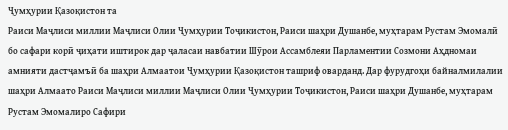Ҷумҳурии Қазоқистон та
Раиси Маҷлиси миллии Маҷлиси Олии Ҷумҳурии Тоҷикистон, Раиси шаҳри Душанбе, муҳтарам Рустам Эмомалӣ бо сафари корӣ ҷиҳати иштирок дар ҷаласаи навбатии Шӯрои Ассамблеяи Парламентии Созмони Аҳдномаи амнияти дастҷамъӣ ба шаҳри Алмаатои Ҷумҳурии Қазоқистон ташриф оварданд. Дар фурудгоҳи байналмилалии шаҳри Алмаато Раиси Маҷлиси миллии Маҷлиси Олии Ҷумҳурии Тоҷикистон, Раиси шаҳри Душанбе, муҳтарам Рустам Эмомалиро Сафири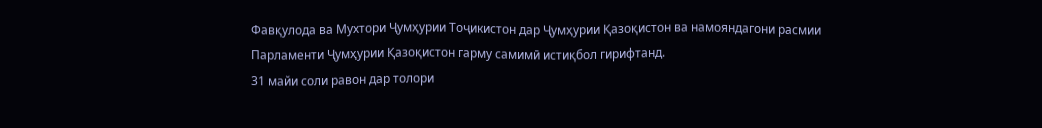Фавқулода ва Мухтори Ҷумҳурии Тоҷикистон дар Ҷумҳурии Қазоқистон ва намояндагони расмии Парламенти Ҷумҳурии Қазоқистон гарму самимӣ истиқбол гирифтанд.
31 майи соли равон дар толори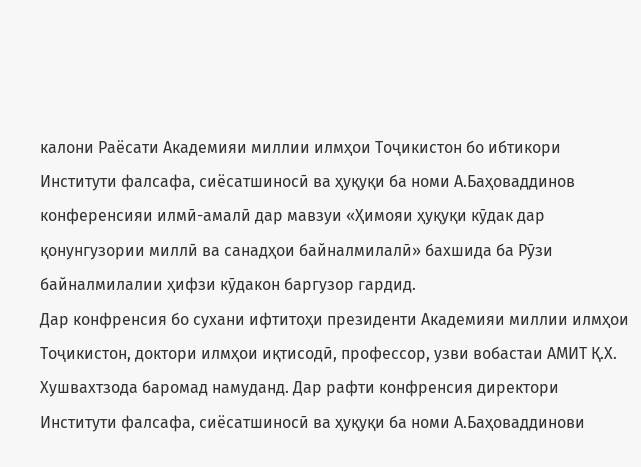калони Раёсати Академияи миллии илмҳои Тоҷикистон бо ибтикори Институти фалсафа, сиёсатшиносӣ ва ҳуқуқи ба номи А.Баҳоваддинов конференсияи илмӣ-амалӣ дар мавзуи «Ҳимояи ҳуқуқи кӯдак дар қонунгузории миллӣ ва санадҳои байналмилалӣ» бахшида ба Рӯзи байналмилалии ҳифзи кӯдакон баргузор гардид.
Дар конфренсия бо сухани ифтитоҳи президенти Академияи миллии илмҳои Тоҷикистон, доктори илмҳои иқтисодӣ, профессор, узви вобастаи АМИТ Қ.Х. Хушвахтзода баромад намуданд. Дар рафти конфренсия директори Институти фалсафа, сиёсатшиносӣ ва ҳуқуқи ба номи А.Баҳоваддинови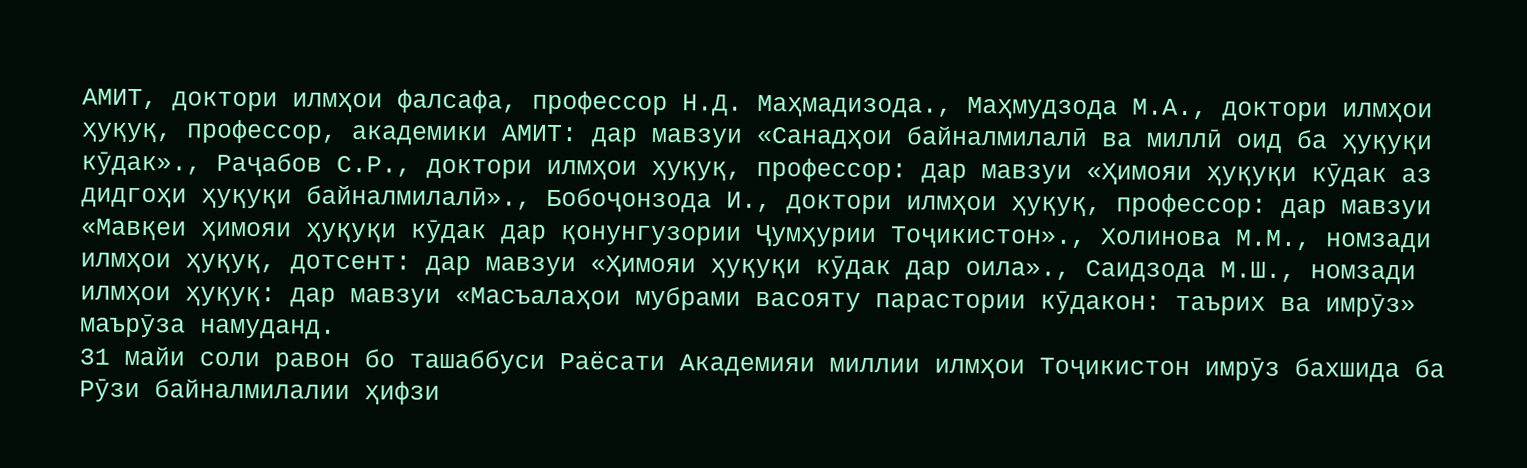АМИТ, доктори илмҳои фалсафа, профессор Н.Д. Маҳмадизода., Маҳмудзода М.А., доктори илмҳои ҳуқуқ, профессор, академики АМИТ: дар мавзуи «Санадҳои байналмилалӣ ва миллӣ оид ба ҳуқуқи кӯдак»., Раҷабов С.Р., доктори илмҳои ҳуқуқ, профессор: дар мавзуи «Ҳимояи ҳуқуқи кӯдак аз дидгоҳи ҳуқуқи байналмилалӣ»., Бобоҷонзода И., доктори илмҳои ҳуқуқ, профессор: дар мавзуи «Мавқеи ҳимояи ҳуқуқи кӯдак дар қонунгузории Ҷумҳурии Тоҷикистон»., Холинова М.М., номзади илмҳои ҳуқуқ, дотсент: дар мавзуи «Ҳимояи ҳуқуқи кӯдак дар оила»., Саидзода М.Ш., номзади илмҳои ҳуқуқ: дар мавзуи «Масъалаҳои мубрами васояту парастории кӯдакон: таърих ва имрӯз» маърӯза намуданд.
31 майи соли равон бо ташаббуси Раёсати Академияи миллии илмҳои Тоҷикистон имрӯз бахшида ба Рӯзи байналмилалии ҳифзи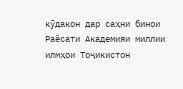кӯдакон дар саҳни бинои Раёсати Академияи миллии илмҳои Тоҷикистон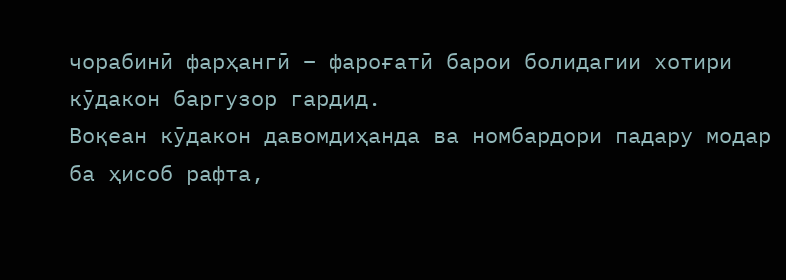чорабинӣ фарҳангӣ – фароғатӣ барои болидагии хотири кӯдакон баргузор гардид.
Воқеан кӯдакон давомдиҳанда ва номбардори падару модар ба ҳисоб рафта,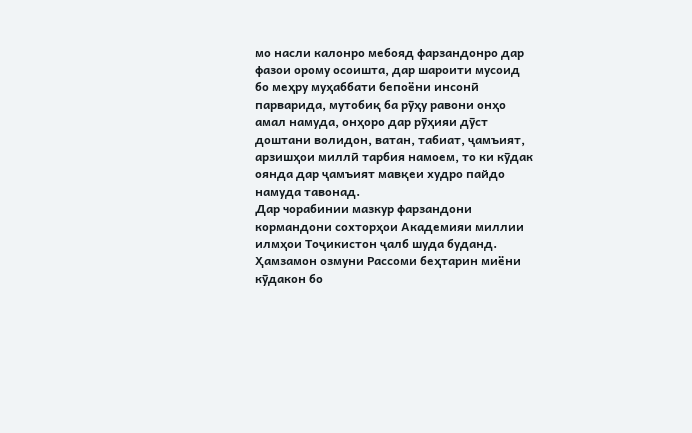мо насли калонро мебояд фарзандонро дар фазои орому осоишта, дар шароити мусоид бо меҳру муҳаббати бепоёни инсонӣ парварида, мутобиқ ба рӯҳу равони онҳо амал намуда, онҳоро дар рӯҳияи дӯст доштани волидон, ватан, табиат, ҷамъият, арзишҳои миллӣ тарбия намоем, то ки кӯдак оянда дар ҷамъият мавқеи худро пайдо намуда тавонад.
Дар чорабинии мазкур фарзандони кормандони сохторҳои Академияи миллии илмҳои Тоҷикистон ҷалб шуда буданд. Ҳамзамон озмуни Рассоми беҳтарин миёни кӯдакон бо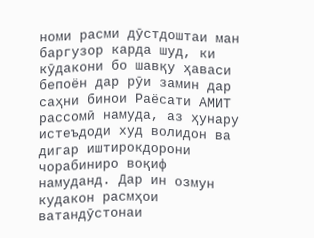номи расми дӯстдоштаи ман баргузор карда шуд, ки кӯдакони бо шавқу ҳаваси бепоён дар рӯи замин дар саҳни бинои Раёсати АМИТ рассомӣ намуда, аз ҳунару истеъдоди худ волидон ва дигар иштирокдорони чорабиниро воқиф намуданд. Дар ин озмун кудакон расмҳои ватандӯстонаи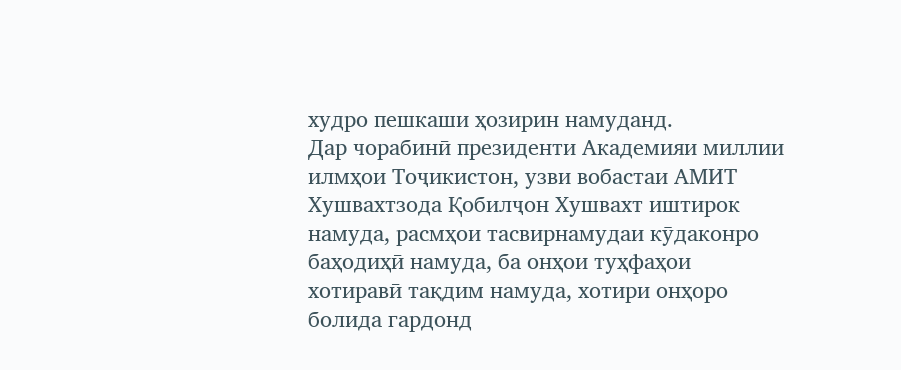худро пешкаши ҳозирин намуданд.
Дар чорабинӣ президенти Академияи миллии илмҳои Тоҷикистон, узви вобастаи АМИТ Хушвахтзода Қобилҷон Хушвахт иштирок намуда, расмҳои тасвирнамудаи кӯдаконро баҳодиҳӣ намуда, ба онҳои туҳфаҳои хотиравӣ тақдим намуда, хотири онҳоро болида гардонд